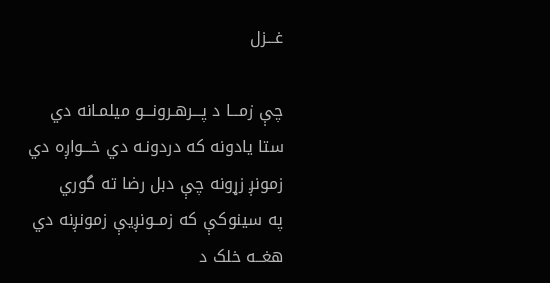غـــزل

چې زمـــا د پـــرهـرونـــو میلمـانه دي
ستا يادونه که دردونـه دي خـــواږه دي
زمونږ زړونه چې دبل رضا ته گوري
په سينوکې که زمــونږيې زمونږنه دي
هغــه خلک د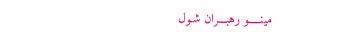مينـــــو رهبـــران شـول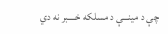چې د مينـــې د مسلکه خــــبر نه دي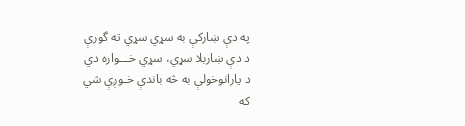په دې ښارکې به سړي سړي ته گورې
د دې ښاربلا سړي، سړي خـــواره دي
د يارانوخولې به څه باندې خـوږې شي
که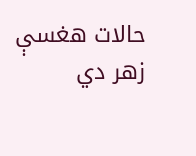حالات هغسې زهر دي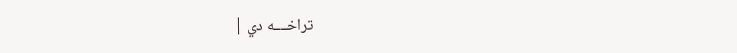تراخــــه دي |